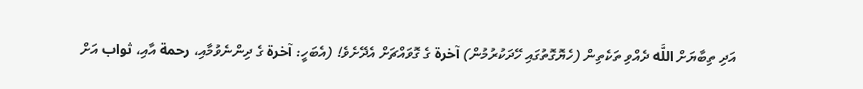އަދި ތިބާޔަށް اللَّه ދެއްވި ތަކެތިން (ހެޔޮގޮތުގައި ހޭދަކުރުމުން) آخرة ގެ ގޮވައްޗަށް އެދޭށެވެ! (އެބަހީ: آخرة ގެ ދިންނެވުމާއި، رحمة އާއި، ثواب އަށް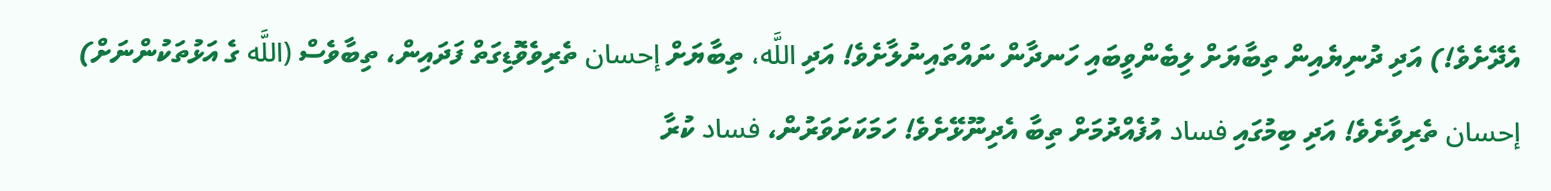އެދޭށެވެ!) އަދި ދުނިޔެއިން ތިބާޔަށް ލިބެންވީބައި ހަނދާން ނައްތައިނުލާށެވެ! އަދި اللَّه، ތިބާޔަށް إحسان ތެރިވެވޮޑިގަތް ފަދައިން، ތިބާވެސް (اللَّه ގެ އަޅުތަކުންނަށް) إحسان ތެރިވާށެވެ! އަދި ބިމުގައި فساد އުފެއްދުމަށް ތިބާ އެދިނޫޅޭށެވެ! ހަމަކަށަވަރުން، فساد ކުރާ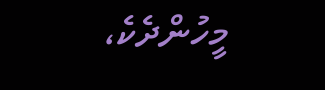މީހުންދެކެ،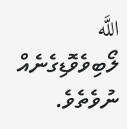اللَّه ލޯބިވެވޮޑިގެނެއް ނުވެތެވެ.